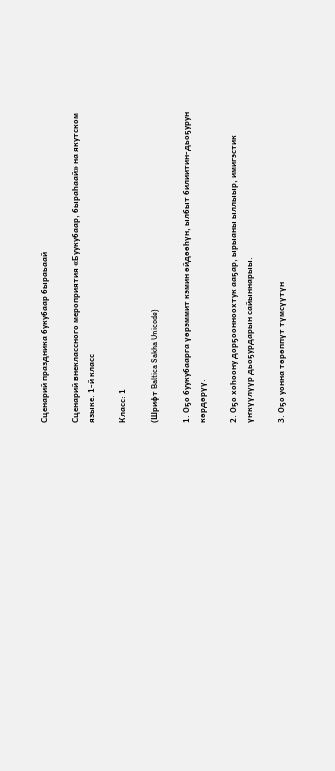Сценарий праздника букубаар быраьаай

Сценарий внеклассного мероприятия «Буукубаар, быраhаай» на якутском языке. 1-й класс

Класс: 1

(Шрифт Baltica Sakha Unicode)

1. Оҕо буукубаарга үөрэммит кэмин өйдөөhүн, ылбыт билиитин-дьоҕурун көрдөрүү.

2. Оҕо хоhоону дорҕоонноохтук ааҕар, ырыаны ыллыыр, имигэстик үҥкүүлүүр дьоҕурдарын сайыннарыы.

3. Оҕо уонна төрөппүт түмсүүтүн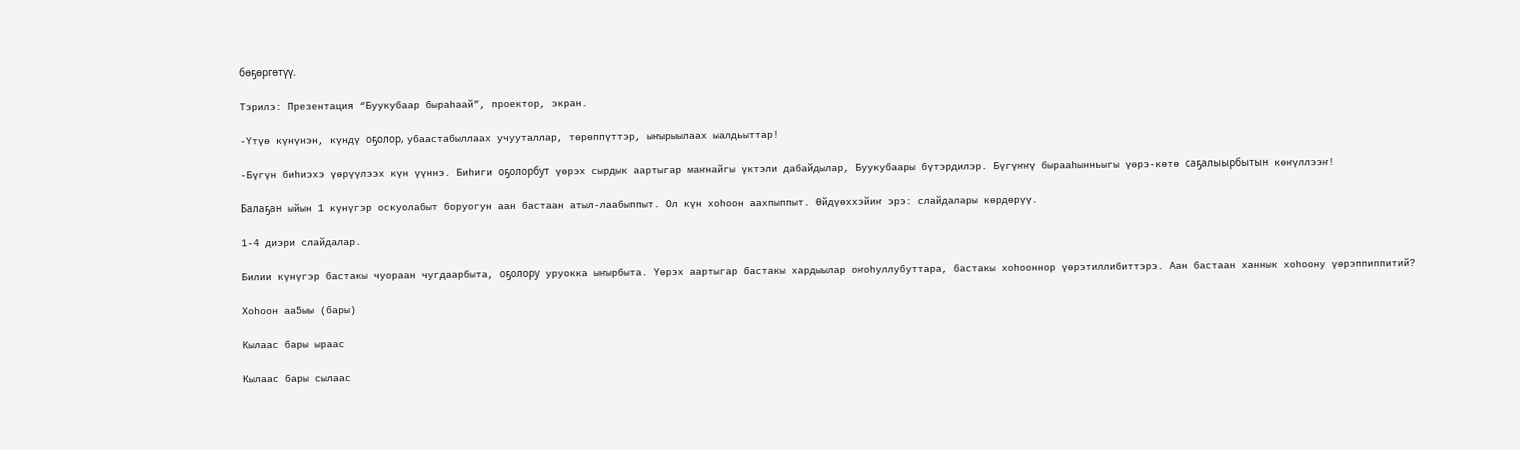бөҕөргөтүү.

Тэрилэ: Презентация “Буукубаар быраһаай”, проектор, экран.

-Үтүө күнүнэн, күндү оҕолор, убаастабыллаах учууталлар, төрөппүттэр, ыҥырыылаах ыалдьыттар!

-Бүгүн биhиэхэ үөрүүлээх күн үүннэ. Биhиги оҕолорбут үөрэх сырдык аартыгар маҥнайгы үктэли дабайдылар, Буукубаары бүтэрдилэр. Бүгүҥҥү бырааhынньыгы үөрэ-көтө саҕалыырбытын көҥүллээҥ!

Балаҕан ыйын 1 күнүгэр оскуолабыт боруогун аан бастаан атыл-лаабыппыт. Ол күн хоhоон аахпыппыт. Өйдүөххэйиҥ эрэ: слайдалары көрдөрүү.

1-4 диэри слайдалар.

Билии күнүгэр бастакы чуораан чугдаарбыта, оҕолору уруокка ыҥырбыта. Үөрэх аартыгар бастакы хардыылар оҥоһуллубуттара, бастакы хоһооннор үөрэтиллибиттэрэ. Аан бастаан ханнык хоһоону үөрэппиппитий?

Хоһоон аа5ыы (бары)

Кылаас бары ыраас

Кылаас бары сылаас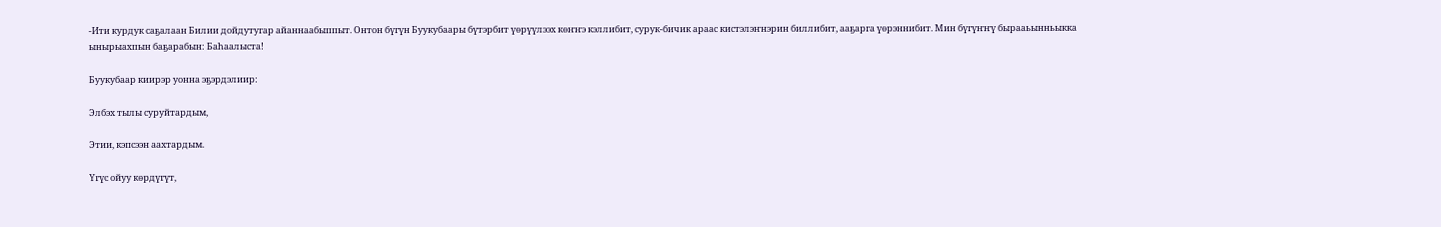-Ити курдук саҕалаан Билии дойдутугар айаннаабыппыт. Онтон бүгүн Буукубаары бүтэрбит үөрүүлээх көҥҥэ кэллибит, сурук-бичик араас кистэлэҥнэрин биллибит, ааҕарга үөрэннибит. Мин бүгүҥҥү бырааьынньыкка ынырыахпын баҕарабын: Баһаалыста!

Буукубаар киирэр уонна эҕэрдэлиир:

Элбэх тылы суруйтардым,

Этии, кэпсээн аахтардым.

Үгүс ойуу көрдүгүт,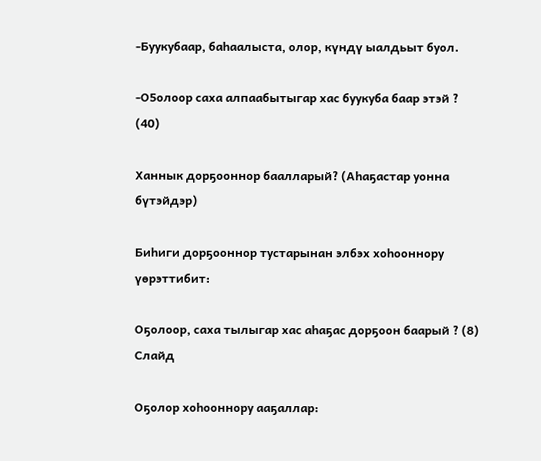-Буукубаар, баһаалыста, олор, күндү ыалдьыт буол.

-О5олоор саха алпаабытыгар хас буукуба баар этэй ? (40)

Ханнык дорҕооннор баалларый? (Аһаҕастар уонна бүтэйдэр)

Биһиги дорҕооннор тустарынан элбэх хоһооннору үөрэттибит:

Оҕолоор, саха тылыгар хас аһаҕас дорҕоон баарый ? (8) Слайд

Оҕолор хоһооннору ааҕаллар: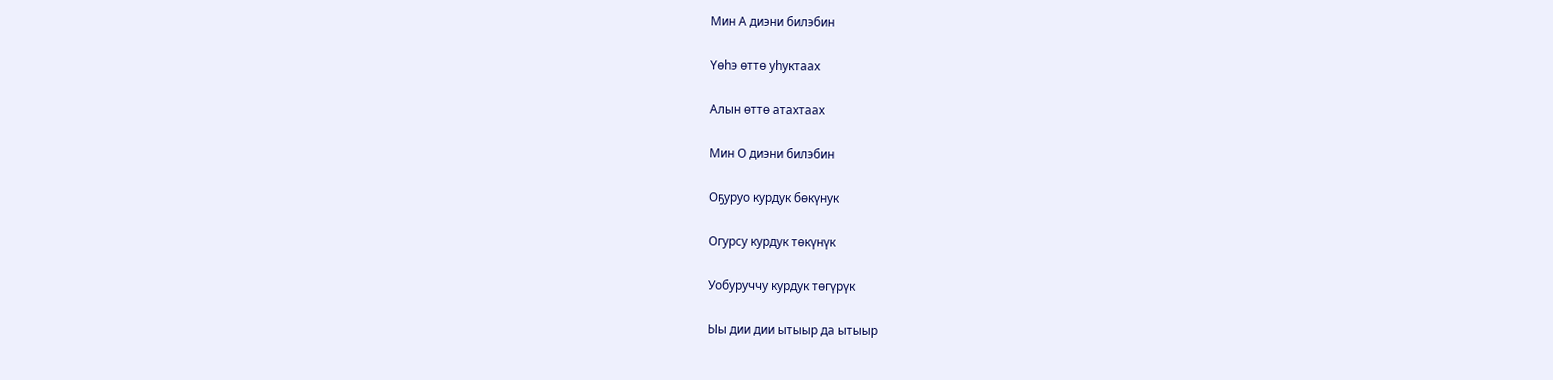Мин А диэни билэбин

Үөһэ өттө уһуктаах

Алын өттө атахтаах

Мин О диэни билэбин

Оҕуруо курдук бөкүнук

Огурсу курдук төкүнүк

Уобуруччу курдук төгүрүк

Ыы дии дии ытыыр да ытыыр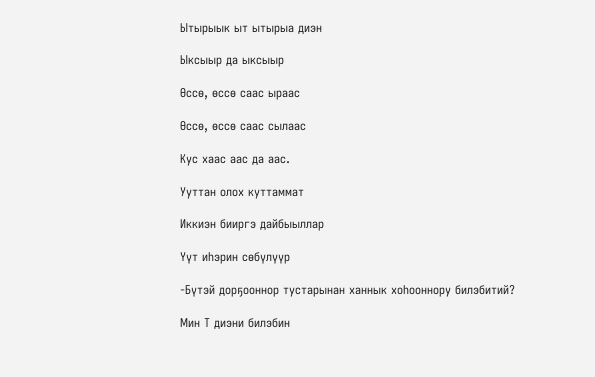Ытырыык ыт ытырыа диэн

Ыксыыр да ыксыыр

Өссө, өссө саас ыраас

Өссө, өссө саас сылаас

Кус хаас аас да аас.

Ууттан олох куттаммат

Иккиэн бииргэ дайбыыллар

Үүт иһэрин сөбүлүүр

-Бүтэй дорҕооннор тустарынан ханнык хоһооннору билэбитий?

Мин Т диэни билэбин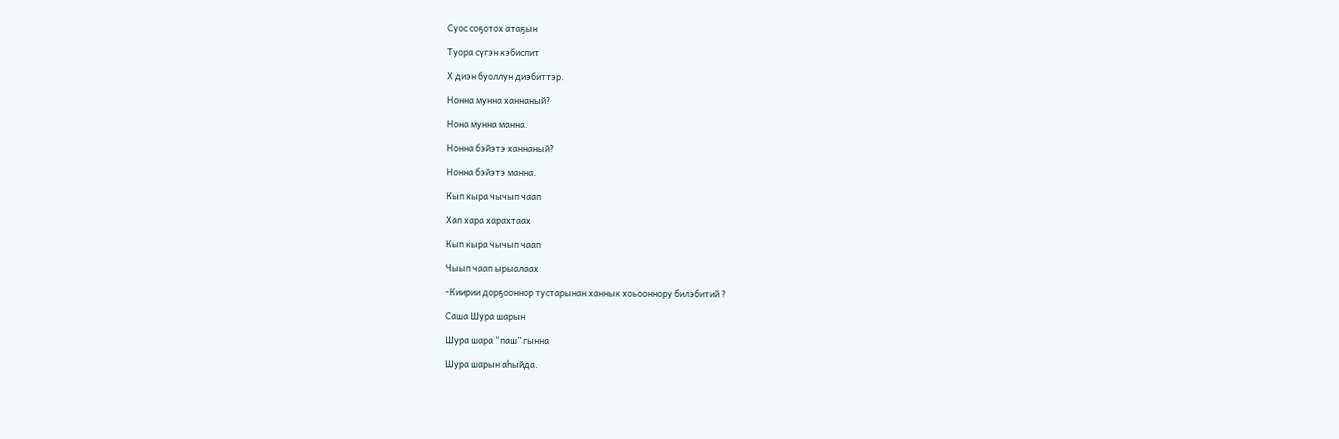Суос соҕотох атаҕын

Туора сүгэн кэбиспит

Х диэн буоллун диэбиттэр.

Нонна мунна ханнаный?

Нона мунна манна.

Нонна бэйэтэ ханнаный?

Нонна бэйэтэ манна.

Кып кыра чычып чаап

Хап хара харахтаах

Кып кыра чычып чаап

Чыып чаап ырыалаах

-Киирии дорҕооннор тустарынан ханнык хоьооннору билэбитий ?

Саша Шура шарын

Шура шара “паш” гынна

Шура шарын аhыйда.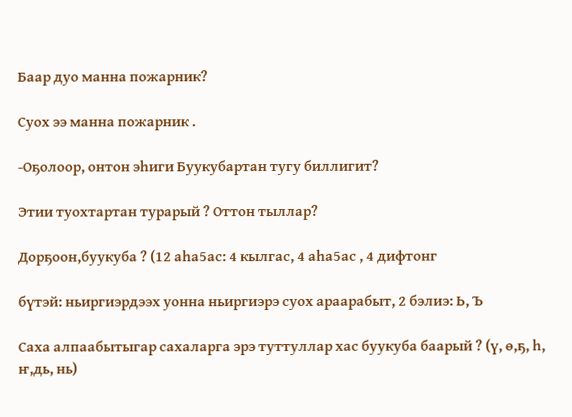Баар дуо манна пожарник?

Суох ээ манна пожарник .

-Оҕолоор, онтон эһиги Буукубартан тугу биллигит?

Этии туохтартан турарый ? Оттон тыллар?

Дорҕоон,буукуба ? (12 аһа5ас: 4 кылгас, 4 аһа5ас , 4 дифтонг

бүтэй: ньиргиэрдээх уонна ньиргиэрэ суох араарабыт, 2 бэлиэ: Ь, Ъ

Саха алпаабытыгар сахаларга эрэ туттуллар хас буукуба баарый ? (ү, ө,ҕ, һ, ҥ,дь, нь)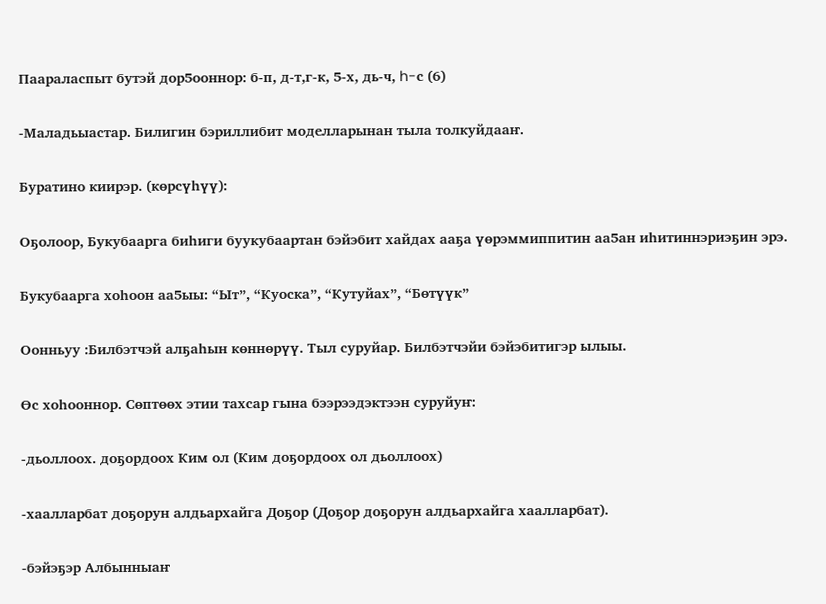Паараласпыт бутэй дор5ооннор: б-п, д-т,г-к, 5-х, дь-ч, h-с (6)

-Маладьыастар. Билигин бэриллибит моделларынан тыла толкуйдааҥ.

Буратино киирэр. (көрсүhүү):

Оҕолоор, Букубаарга биһиги буукубаартан бэйэбит хайдах ааҕа үөрэммиппитин аа5ан иһитиннэриэҕин эрэ.

Букубаарга хоhоон аа5ыы: “Ыт”, “Куоска”, “Кутуйах”, “Бөтүүк”

Оонньуу :Билбэтчэй алҕаhын көннөрүү. Тыл суруйар. Билбэтчэйи бэйэбитигэр ылыы.

Өс хоhооннор. Сөптөөх этии тахсар гына бээрээдэктээн суруйуҥ:

-дьоллоох. доҕордоох Ким ол (Ким доҕордоох ол дьоллоох)

-хаалларбат доҕорун алдьархайга Доҕор (Доҕор доҕорун алдьархайга хаалларбат).

-бэйэҕэр Албынныаҥ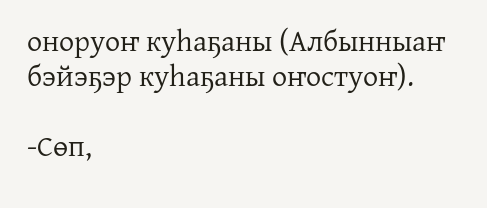оноруоҥ куhаҕаны (Албынныаҥ бэйэҕэр куһаҕаны оҥостуоҥ).

-Сөп,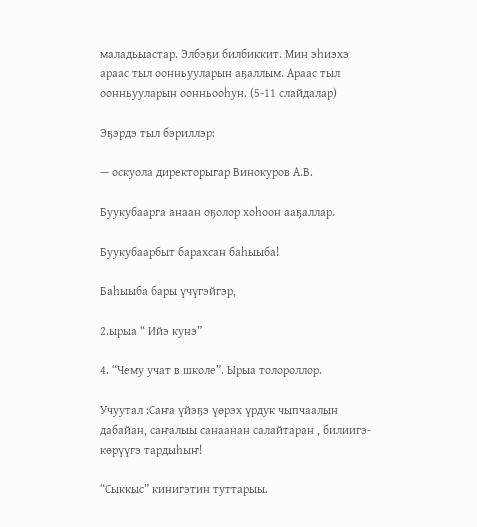маладьыастар. Элбэҕи билбиккит. Мин эһиэхэ араас тыл оонньууларын аҕаллым. Араас тыл оонньууларын оонньооһун. (5-11 слайдалар)

Эҕэрдэ тыл бэриллэр:

— оскуола директорыгар Винокуров А.В.

Буукубаарга анаан оҕолор хоһоон ааҕаллар.

Буукубаарбыт барахсан баһыыба!

Баһыыба бары үчүгэйгэр,

2.ырыа “ Ийэ кунэ”

4. “Чему учат в школе”. Ырыа толороллор.

Учуутал :Саҥа үйэҕэ үөрэх үрдук чыпчаалын дабайан, саҥалыы санаанан салайтаран , билиигэ-көрүүгэ тардыhыҥ!

“Сыккыс” кинигэтин туттарыы.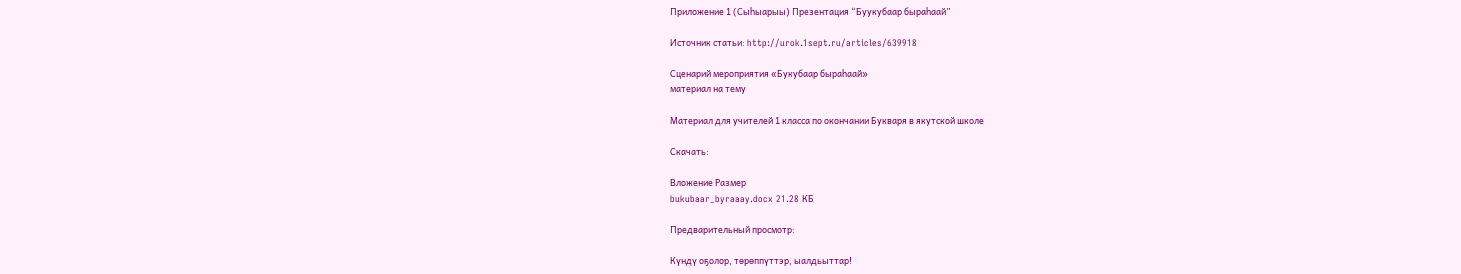Приложение 1 (Сыһыарыы) Презентация “Буукубаар быраһаай”

Источник статьи: http://urok.1sept.ru/articles/639918

Сценарий мероприятия «Букубаар быраhаай»
материал на тему

Материал для учителей 1 класса по окончании Букваря в якутской школе

Скачать:

Вложение Размер
bukubaar_byraaay.docx 21.28 КБ

Предварительный просмотр:

Күндү оҕолор, төрөппүттэр, ыалдьыттар!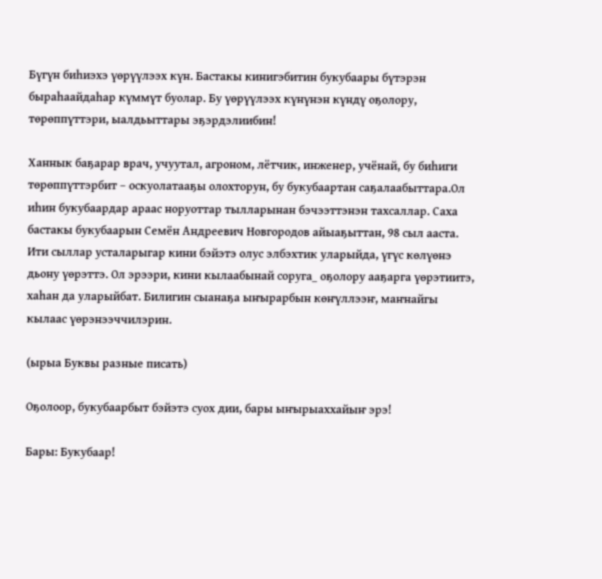Бүгүн биһиэхэ үөрүүлээх күн. Бастакы кинигэбитин букубаары бүтэрэн быраһаайдаһар күммүт буолар. Бу үөрүүлээх күнүнэн күндү оҕолору, төрөппүттэри, ыалдьыттары эҕэрдэлиибин!

Ханнык баҕарар врач, учуутал, агроном, лётчик, инженер, учёнай, бу биһиги төрөппүттэрбит – оскуолатааҕы олохторун, бу букубаартан саҕалаабыттара.Ол иһин букубаардар араас норуоттар тылларынан бэчээттэнэн тахсаллар. Саха бастакы букубаарын Семён Андреевич Новгородов айыаҕыттан, 98 сыл ааста. Ити сыллар усталарыгар кини бэйэтэ олус элбэхтик уларыйда, үгүс көлүөнэ дьону үөрэттэ. Ол эрээри, кини кылаабынай соруга_ оҕолору ааҕарга үөрэтиитэ, хаһан да уларыйбат. Билигин сыанаҕа ыҥырарбын көҥүллээҥ, маҥнайгы кылаас үөрэнээччилэрин.

(ырыа Буквы разные писать)

Оҕолоор, букубаарбыт бэйэтэ суох дии, бары ыҥырыаххайыҥ эрэ!

Бары: Букубаар!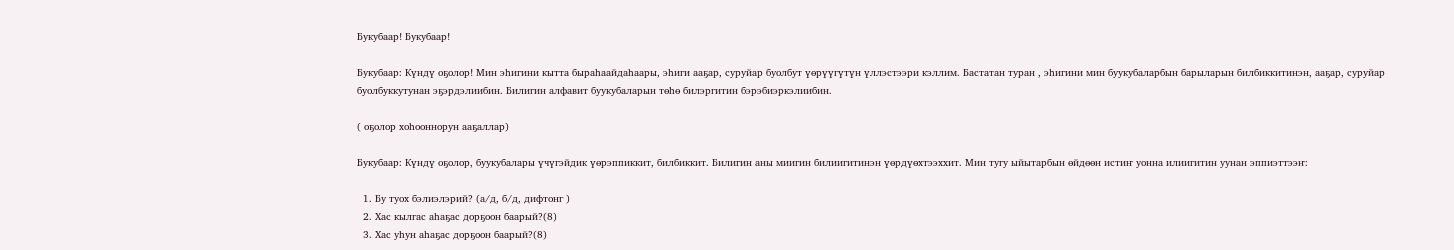Букубаар! Букубаар!

Букубаар: Күндү оҕолор! Мин эһигини кытта быраһаайдаһаары, эһиги ааҕар, суруйар буолбут үөрүүгүтүн үллэстээри кэллим. Бастатан туран , эһигини мин буукубаларбын барыларын билбиккитинэн, ааҕар, суруйар буолбуккутунан эҕэрдэлиибин. Билигин алфавит буукубаларын төһө билэргитин бэрэбиэркэлиибин.

( оҕолор хоһооннорун ааҕаллар)

Букубаар: Күндү оҕолор, буукубалары үчүгэйдик үөрэппиккит, билбиккит. Билигин аны миигин билиигитинэн үөрдүөхтээххит. Мин тугу ыйытарбын өйдөөн истиҥ уонна илиигитин уунан эппиэттээҥ:

  1. Бу туох бэлиэлэрий? (а/д, б/д, дифтонг )
  2. Хас кылгас аһаҕас дорҕоон баарый?(8)
  3. Хас уһун аһаҕас дорҕоон баарый?(8)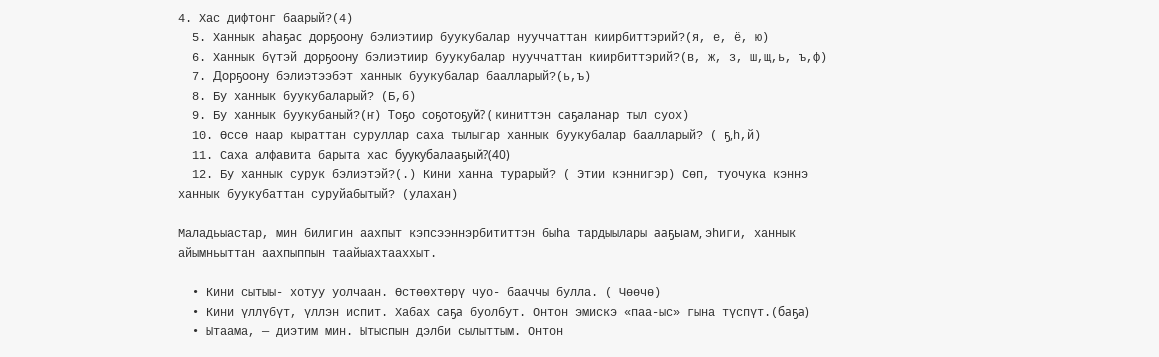4. Хас дифтонг баарый?(4)
  5. Ханнык аһаҕас дорҕоону бэлиэтиир буукубалар нууччаттан киирбиттэрий?(я, е, ё, ю)
  6. Ханнык бүтэй дорҕоону бэлиэтиир буукубалар нууччаттан киирбиттэрий?(в, ж, з, ш,щ,ь, ъ,ф)
  7. Дорҕоону бэлиэтээбэт ханнык буукубалар баалларый?(ь,ъ)
  8. Бу ханнык буукубаларый? (Б,б)
  9. Бу ханнык буукубаный?(ҥ) Тоҕо соҕотоҕуй? ( киниттэн саҕаланар тыл суох)
  10. Өссө наар кыраттан суруллар саха тылыгар ханнык буукубалар баалларый? ( ҕ,һ,й)
  11. Саха алфавита барыта хас буукубалааҕый?(40)
  12. Бу ханнык сурук бэлиэтэй?(.) Кини ханна турарый? ( Этии кэннигэр) Сөп, туочука кэннэ ханнык буукубаттан суруйабытый? (улахан)

Маладьыастар, мин билигин аахпыт кэпсээннэрбититтэн быһа тардыылары ааҕыам, эһиги, ханнык айымньыттан аахпыппын таайыахтааххыт.

  • Кини сытыы- хотуу уолчаан. Өстөөхтөрү чуо- бааччы булла. ( Чөөчө)
  • Кини үллүбүт, үллэн испит. Хабах саҕа буолбут. Онтон эмискэ «паа-ыс» гына түспүт.(баҕа)
  • Ытаама, — диэтим мин. Ытыспын дэлби сылыттым. Онтон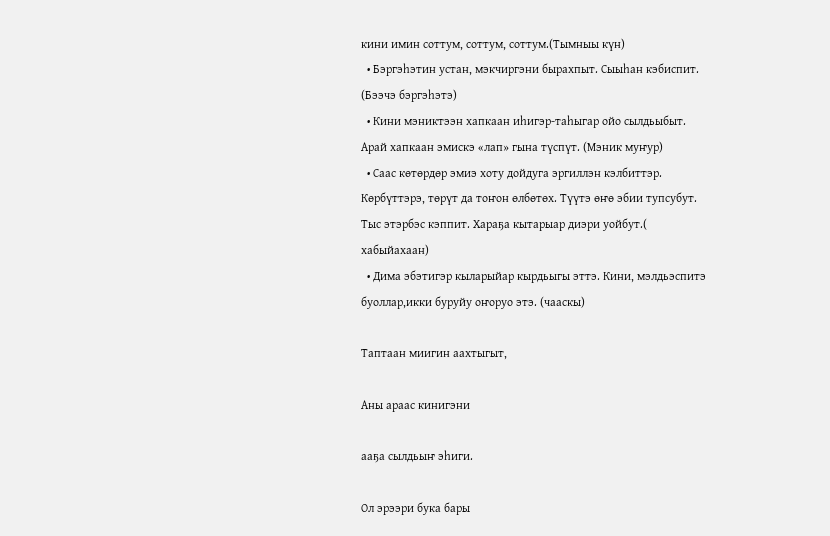кини имин соттум, соттум, соттум.(Тымныы күн)
  • Бэргэһэтин устан, мэкчиргэни бырахпыт. Сыыһан кэбиспит. (Бээчэ бэргэһэтэ)
  • Кини мэниктээн хапкаан иһигэр-таһыгар ойо сылдьыбыт. Арай хапкаан эмискэ «лап» гына түспүт. (Мэник муҥур)
  • Саас көтөрдөр эмиэ хоту дойдуга эргиллэн кэлбиттэр. Көрбүттэрэ, төрүт да тоҥон өлбөтөх. Түүтэ өҥө эбии тупсубут. Тыс этэрбэс кэппит. Хараҕа кытарыар диэри уойбут.( хабыйахаан)
  • Дима эбэтигэр кыларыйар кырдьыгы эттэ. Кини, мэлдьэспитэ буоллар,икки буруйу оҥоруо этэ. (чааскы)

Таптаан миигин аахтыгыт,

Аны араас кинигэни

ааҕа сылдьыҥ эһиги.

Ол эрээри бука бары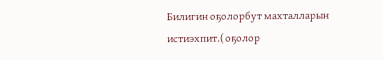Билигин оҕолорбут махталларын истиэхпит.( оҕолор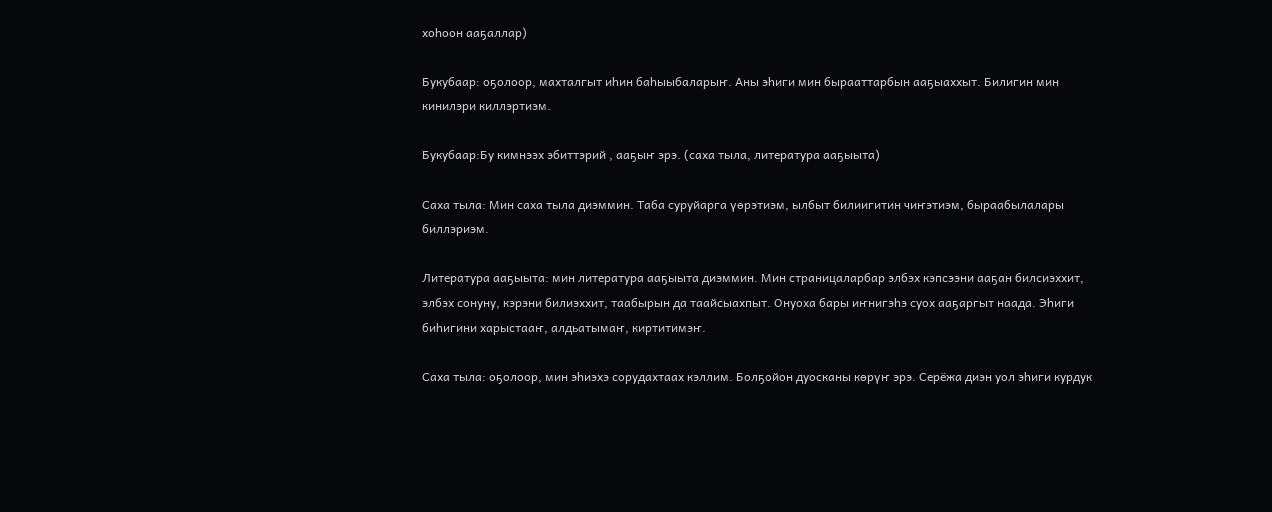хоһоон ааҕаллар)

Букубаар: оҕолоор, махталгыт иһин баһыыбаларыҥ. Аны эһиги мин бырааттарбын ааҕыаххыт. Билигин мин кинилэри киллэртиэм.

Букубаар:Бу кимнээх эбиттэрий , ааҕыҥ эрэ. (саха тыла, литература ааҕыыта)

Саха тыла: Мин саха тыла диэммин. Таба суруйарга үөрэтиэм, ылбыт билиигитин чиҥэтиэм, быраабылалары биллэриэм.

Литература ааҕыыта: мин литература ааҕыыта диэммин. Мин страницаларбар элбэх кэпсээни ааҕан билсиэххит, элбэх сонуну, кэрэни билиэххит, таабырын да таайсыахпыт. Онуоха бары иҥнигэһэ суох ааҕаргыт наада. Эһиги биһигини харыстааҥ, алдьатымаҥ, киртитимэҥ.

Саха тыла: оҕолоор, мин эһиэхэ сорудахтаах кэллим. Болҕойон дуосканы көрүҥ эрэ. Серёжа диэн уол эһиги курдук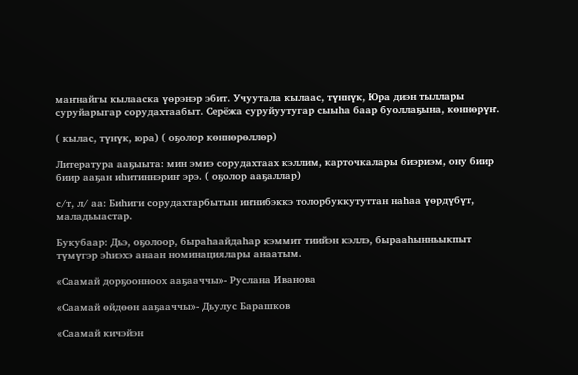маҥнайгы кылааска үөрэнэр эбит. Учуутала кылаас, түннүк, Юра диэн тыллары суруйарыгар сорудахтаабыт. Серёжа суруйуутугар сыыһа баар буоллаҕына, көннөрүҥ.

( кылас, түнүк, юра) ( оҕолор көннөрөллөр)

Литература ааҕыыта: мин эмиэ сорудахтаах кэллим, карточкалары биэриэм, ону биир биир ааҕан иһитиннэриҥ эрэ. ( оҕолор ааҕаллар)

с/т, л/ аа: Биһиги сорудахтарбытын иҥнибэккэ толорбуккутуттан наһаа үөрдүбүт, маладьыастар.

Букубаар: Дьэ, оҕолоор, быраһаайдаһар кэммит тиийэн кэллэ, бырааһынньыкпыт түмүгэр эһиэхэ анаан номинациялары анаатым.

«Саамай дорҕоонноох ааҕааччы»- Руслана Иванова

«Саамай өйдөөн ааҕааччы»- Дьулус Барашков

«Саамай кичэйэн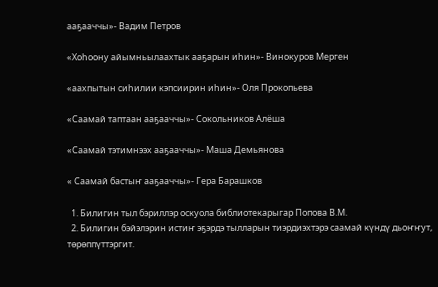ааҕааччы»- Вадим Петров

«Хоһоону айымньылаахтык ааҕарын иһин»- Винокуров Мерген

«аахпытын сиһилии кэпсиирин иһин»- Оля Прокопьева

«Саамай таптаан ааҕааччы»- Сокольников Алёша

«Саамай тэтимнээх ааҕааччы»- Маша Демьянова

« Саамай бастыҥ ааҕааччы»- Гера Барашков

  1. Билигин тыл бэриллэр оскуола библиотекарыгар Попова В.М.
  2. Билигин бэйэлэрин истиҥ эҕэрдэ тылларын тиэрдиэхтэрэ саамай күндү дьоҥҥут, төрөппүттэргит.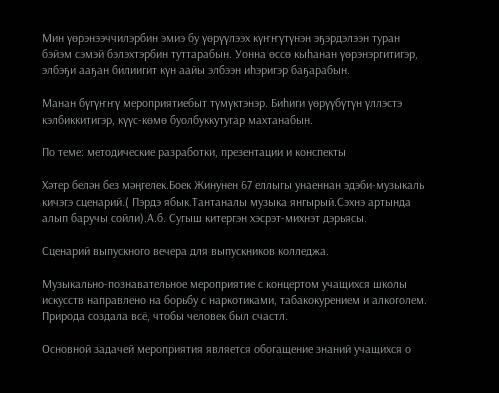Мин үөрэнээччилэрбин эмиэ бу үөрүүлээх күҥҥүтүнэн эҕэрдэлээн туран бэйэм сэмэй бэлэхтэрбин туттарабын. Уонна өссө кыһанан үөрэнэргитигэр, элбэҕи ааҕан билиигит күн аайы элбээн иһэригэр баҕарабын.

Манан бүгүҥҥү мероприятиебыт түмүктэнэр. Биһиги үөрүүбүтүн үллэстэ кэлбиккитигэр, күүс-көмө буолбуккутугар махтанабын.

По теме: методические разработки, презентации и конспекты

Хәтер белән без мәңгелек.Боек Жинунен 67 еллыгы унаеннан эдэби-музыкаль кичэгэ сценарий.( Пэрдэ ябык.Тантаналы музыка янгырый.Сэхнэ артында алып баручы сойли).А.б. Сугыш китергэн хэсрэт-михнэт дэрьясы.

Сценарий выпускного вечера для выпускников колледжа.

Музыкально-познавательное мероприятие с концертом учащихся школы искусств направлено на борьбу с наркотиками, табакокурением и алкоголем. Природа создала всё, чтобы человек был счастл.

Основной задачей мероприятия является обогащение знаний учащихся о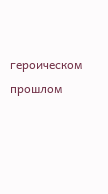героическом прошлом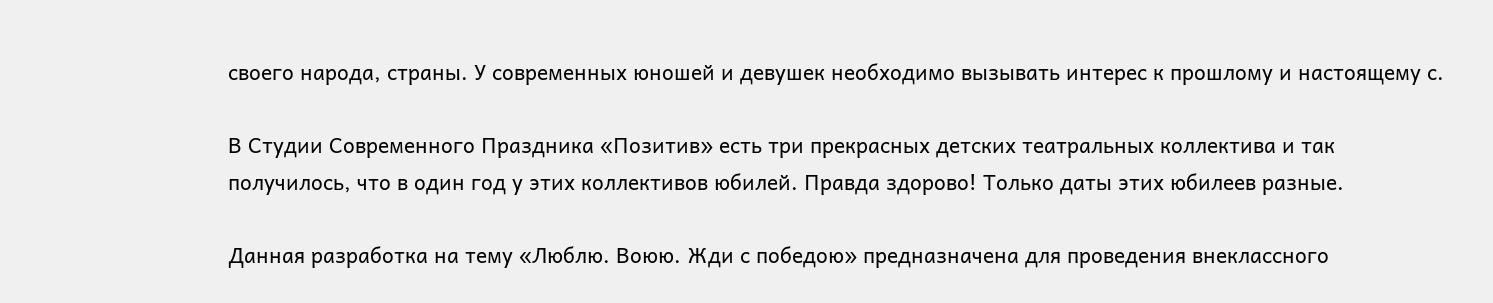своего народа, страны. У современных юношей и девушек необходимо вызывать интерес к прошлому и настоящему с.

В Студии Современного Праздника «Позитив» есть три прекрасных детских театральных коллектива и так получилось, что в один год у этих коллективов юбилей. Правда здорово! Только даты этих юбилеев разные.

Данная разработка на тему «Люблю. Воюю. Жди с победою» предназначена для проведения внеклассного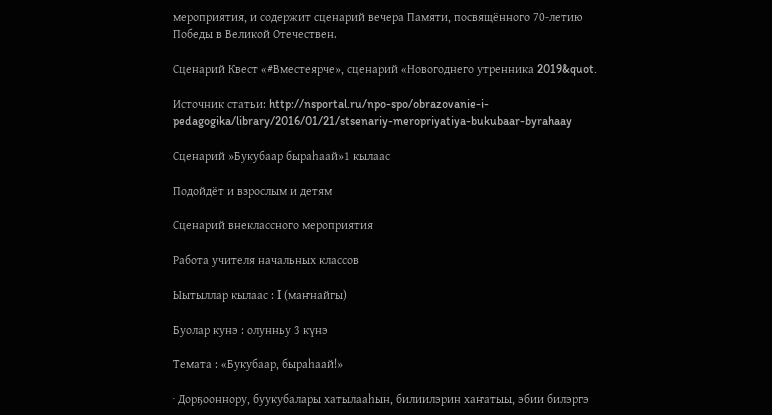мероприятия, и содержит сценарий вечера Памяти, посвящённого 70-летию Победы в Великой Отечествен.

Сценарий Квест «#Вместеярче», сценарий «Новогоднего утренника 2019&quot.

Источник статьи: http://nsportal.ru/npo-spo/obrazovanie-i-pedagogika/library/2016/01/21/stsenariy-meropriyatiya-bukubaar-byrahaay

Сценарий »Букубаар быраһаай»1 кылаас

Подойдёт и взрослым и детям

Сценарий внеклассного мероприятия

Работа учителя начальных классов

Ыытыллар кылаас : I (маҥнайгы)

Буолар кунэ : олунньу 3 күнэ

Темата : «Букубаар, быраhаай!»

· Дорҕооннору, буукубалары хатылааhын, билиилэрин хаҥатыы, эбии билэргэ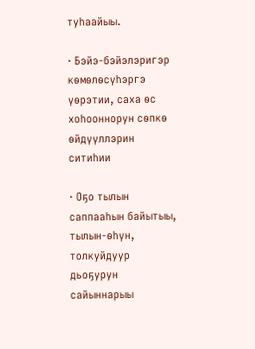туhаайыы.

· Бэйэ-бэйэлэригэр кѳмѳлѳсүhэргэ үѳрэтии, саха ѳс хоhооннорун сѳпкѳ ѳйдүүллэрин ситиhии

· Оҕо тылын саппааhын байытыы, тылын-ѳhүн, толкуйдуур дьоҕурун сайыннарыы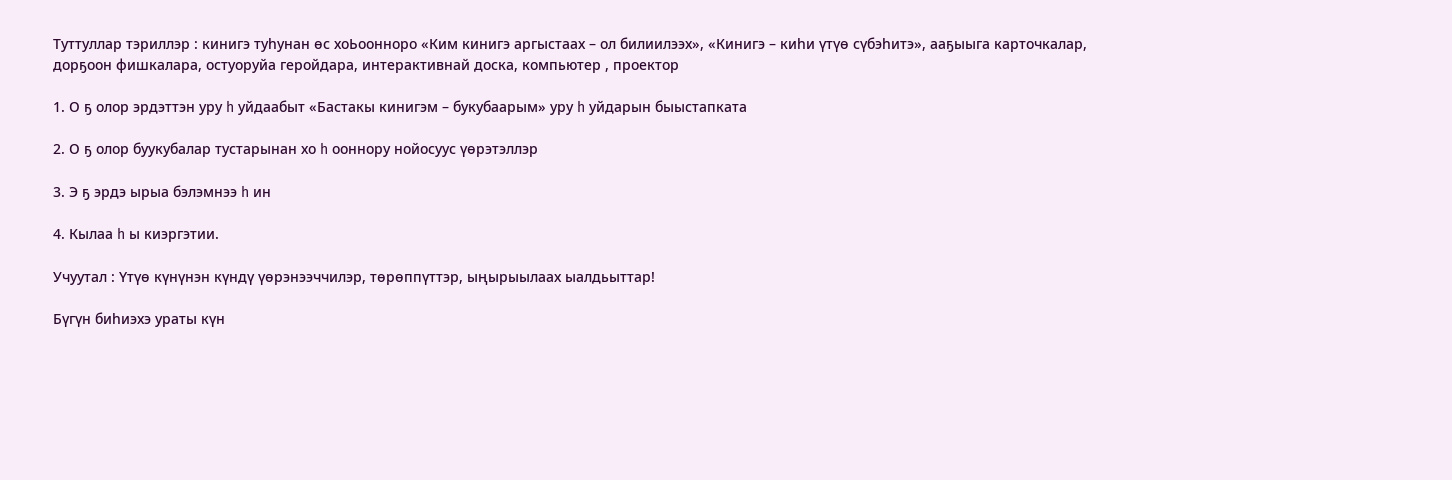Туттуллар тэриллэр : кинигэ туһунан ѳс хоЬоонноро «Ким кинигэ аргыстаах – ол билиилээх», «Кинигэ – киhи үтүѳ сүбэhитэ», ааҕыыга карточкалар, дорҕоон фишкалара, остуоруйа геройдара, интерактивнай доска, компьютер , проектор

1. О ҕ олор эрдэттэн уру h уйдаабыт «Бастакы кинигэм – букубаарым» уру h уйдарын быыстапката

2. О ҕ олор буукубалар тустарынан хо h ооннору нойосуус үѳрэтэллэр

3. Э ҕ эрдэ ырыа бэлэмнээ h ин

4. Кылаа h ы киэргэтии.

Учуутал : Үтүө күнүнэн күндү үөрэнээччилэр, төрөппүттэр, ыңырыылаах ыалдьыттар!

Бүгүн биһиэхэ ураты күн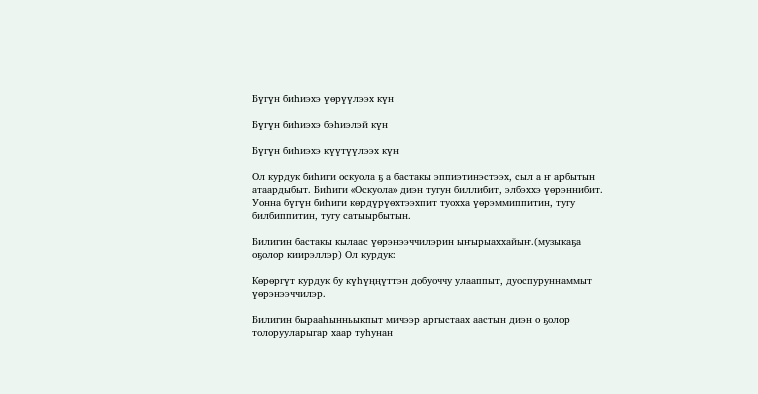Бүгүн биһиэхэ үөрүүлээх күн

Бүгүн биһиэхэ бэһиэлэй күн

Бүгүн биһиэхэ күүтүүлээх күн

Ол курдук биһиги оскуола ҕ а бастакы эппиэтинэстээх, сыл а ҥ арбытын атаардыбыт. Биһиги «Оскуола» диэн тугун биллибит, элбэххэ үөрэннибит. Уонна бүгүн биһиги көрдүрүөхтээхпит туохха үөрэммиппитин, тугу билбиппитин, тугу сатыырбытын.

Билигин бастакы кылаас үөрэнээччилэрин ыҥырыаххайыҥ.(музыкаҕа оҕолор киирэллэр) Ол курдук:

Көрөргүт курдук бу күһүңңүттэн добуоччу улааппыт, дуоспуруннаммыт үөрэнээччилэр.

Билигин бырааһынньыкпыт мичээр аргыстаах аастын диэн о ҕолор толорууларыгар хаар туһунан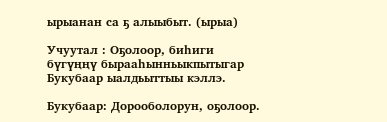ырыанан са ҕ алыыбыт. (ырыа)

Учуутал : Оҕолоор, биһиги бүгүңңү бырааһынньыкпытыгар Букубаар ыалдьыттыы кэллэ.

Букубаар: Дорооболорун, оҕолоор.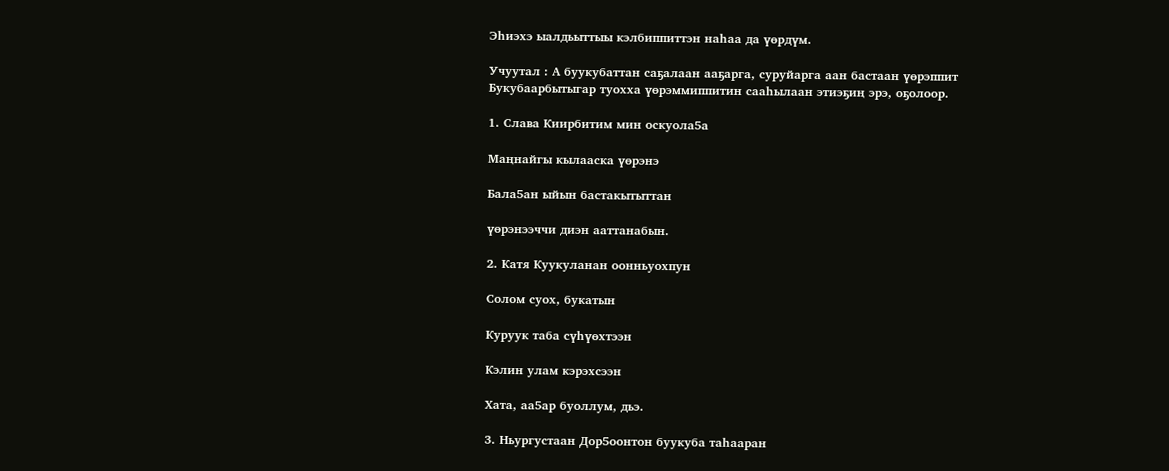Эһиэхэ ыалдьыттыы кэлбиппиттэн наһаа да үөрдүм.

Учуутал : А буукубаттан саҕалаан ааҕарга, суруйарга аан бастаан үөрэппит Букубаарбытыгар туохха үөрэммиппитин сааһылаан этиэҕиң эрэ, оҕолоор.

1. Слава Киирбитим мин оскуола5а

Маңнайгы кылааска үөрэнэ

Бала5ан ыйын бастакытыттан

үөрэнээччи диэн ааттанабын.

2. Катя Куукуланан оонньуохпун

Солом суох, букатын

Куруук таба сүһүөхтээн

Кэлин улам кэрэхсээн

Хата, аа5ар буоллум, дьэ.

3. Ньургустаан Дор5оонтон буукуба таһааран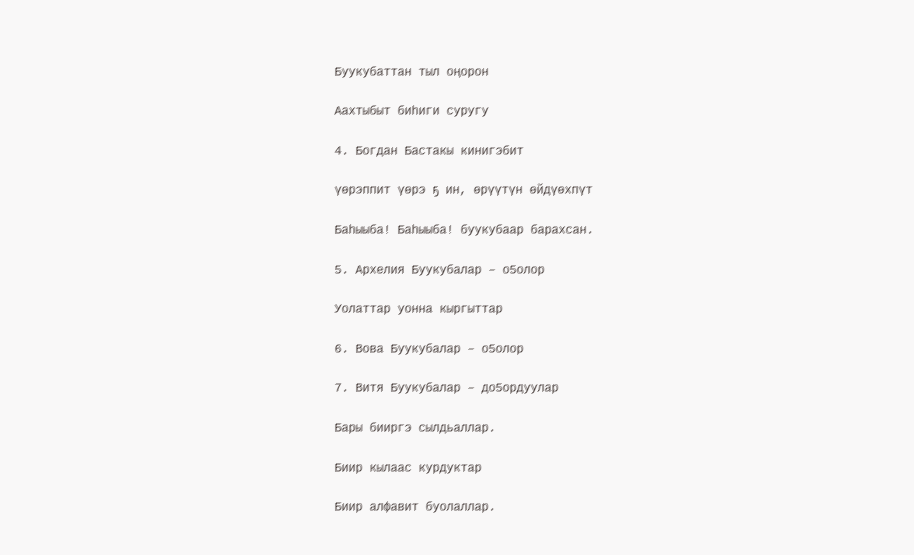Буукубаттан тыл оңорон

Аахтыбыт биһиги суругу

4. Богдан Бастакы кинигэбит

үөрэппит үөрэ ҕ ин, өрүүтүн өйдүөхпүт

Баһыыба! Баһыыба! буукубаар барахсан.

5. Архелия Буукубалар – о5олор

Уолаттар уонна кыргыттар

6. Вова Буукубалар – о5олор

7. Витя Буукубалар – до5ордуулар

Бары бииргэ сылдьаллар.

Биир кылаас курдуктар

Биир алфавит буолаллар.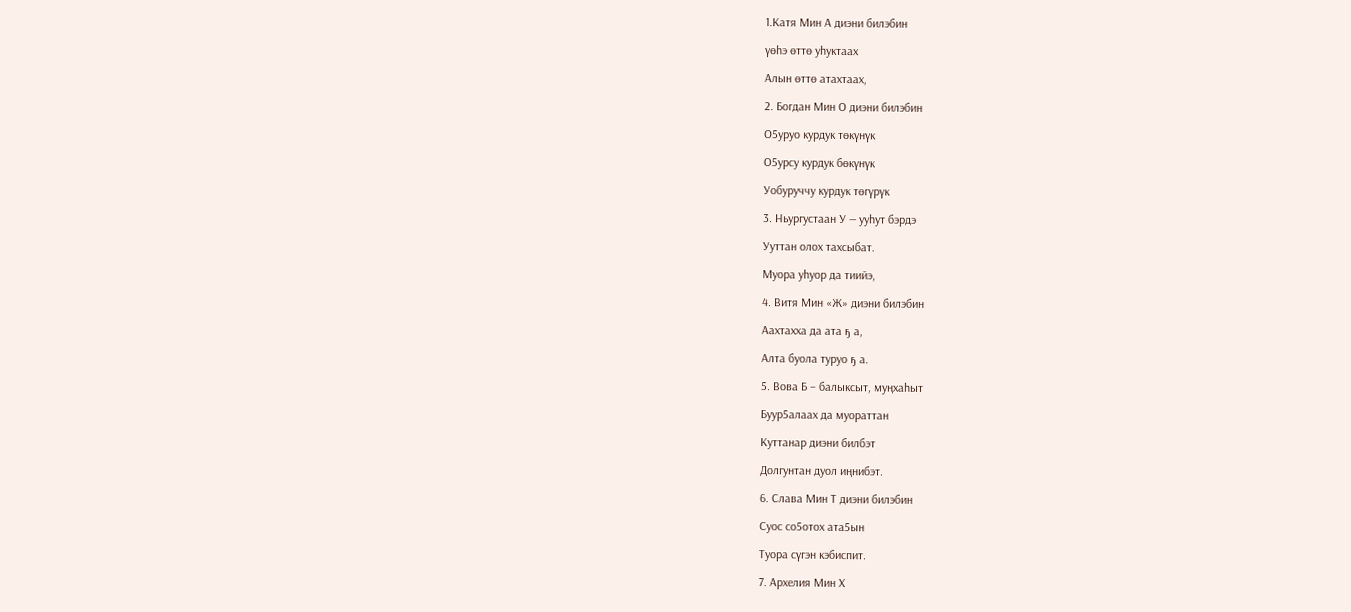1.Катя Мин А диэни билэбин

үөһэ өттө уһуктаах

Алын өттө атахтаах,

2. Богдан Мин О диэни билэбин

О5уруо курдук төкүнүк

О5урсу курдук бөкүнүк

Уобуруччу курдук төгүрүк

3. Ньургустаан У — ууһут бэрдэ

Ууттан олох тахсыбат.

Муора уһуор да тиийэ,

4. Витя Мин «Ж» диэни билэбин

Аахтахха да ата ҕ а,

Алта буола туруо ҕ а.

5. Вова Б – балыксыт, муңхаһыт

Буур5алаах да муораттан

Куттанар диэни билбэт

Долгунтан дуол иңнибэт.

6. Слава Мин Т диэни билэбин

Суос со5отох ата5ын

Туора сүгэн кэбиспит.

7. Архелия Мин Х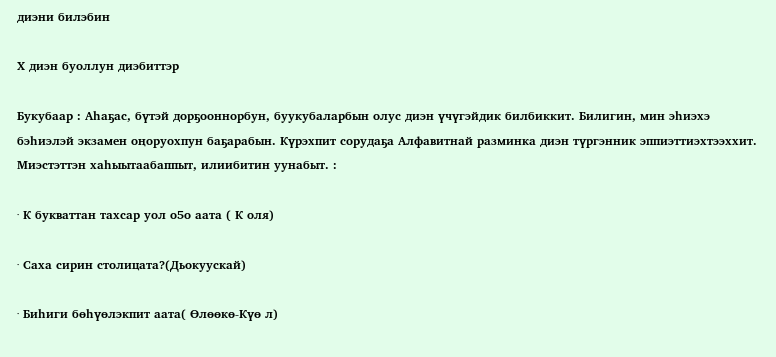диэни билэбин

Х диэн буоллун диэбиттэр

Букубаар : Аһаҕас, бүтэй дорҕооннорбун, буукубаларбын олус диэн үчүгэйдик билбиккит. Билигин, мин эһиэхэ бэһиэлэй экзамен оңоруохпун баҕарабын. Күрэхпит сорудаҕа Алфавитнай разминка диэн түргэнник эппиэттиэхтээххит. Миэстэттэн хаһыытаабаппыт, илиибитин уунабыт. :

· К букваттан тахсар уол о5о аата ( К оля)

· Саха сирин столицата?(Дьокуускай)

· Биһиги бөһүөлэкпит аата( Өлөөкө-Күө л)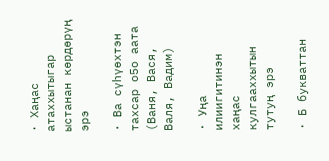· Хаңас атаххытыгар ыстанан көрдөрүң эрэ

· Ва сүһүөхтэн тахсар о5о аата (Ваня, Вася, Валя, Вадим)

· Уңа илиигитинэн хаңас кулгааххытын тутуң эрэ

· Б букваттан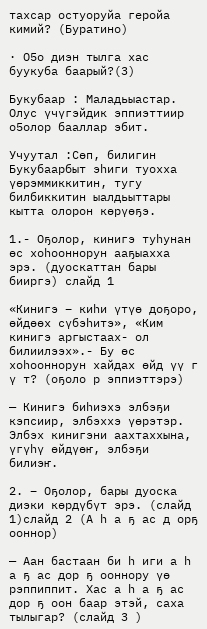тахсар остуоруйа геройа кимий? (Буратино)

· О5о диэн тылга хас буукуба баарый?(3)

Букубаар : Маладьыастар. Олус үчүгэйдик эппиэттиир о5олор бааллар эбит.

Учуутал :Сөп, билигин Букубаарбыт эһиги туохха үөрэммиккитин, тугу билбиккитин ыалдьыттары кытта олорон көрүөҕэ.

1.- Оҕолор, кинигэ туhунан өс хоhооннорун ааҕыахха эрэ. (дуоскаттан бары бииргэ) слайд 1

«Кинигэ – киhи үтүө доҕоро, өйдөөх сүбэhитэ», «Ким кинигэ аргыстаах- ол билиилээх».- Бу ѳс хоhооннорун хайдах ѳйд үү г ү т? (оҕоло р эппиэттэрэ)

— Кинигэ биhиэхэ элбэҕи кэпсиир, элбэххэ үөрэтэр. Элбэх кинигэни аахтаххына, үгүһү өйдүөҥ, элбэҕи билиэҥ.

2. – Оҕолор, бары дуоска диэки көрдүбүт эрэ. (слайд 1)слайд 2 (А һ а ҕ ас д орҕ ооннор)

— Аан бастаан би һ иги а һ а ҕ ас дор ҕ ооннору үө рэппиппит. Хас а һ а ҕ ас дор ҕ оон баар этэй, саха тылыгар? (слайд 3 )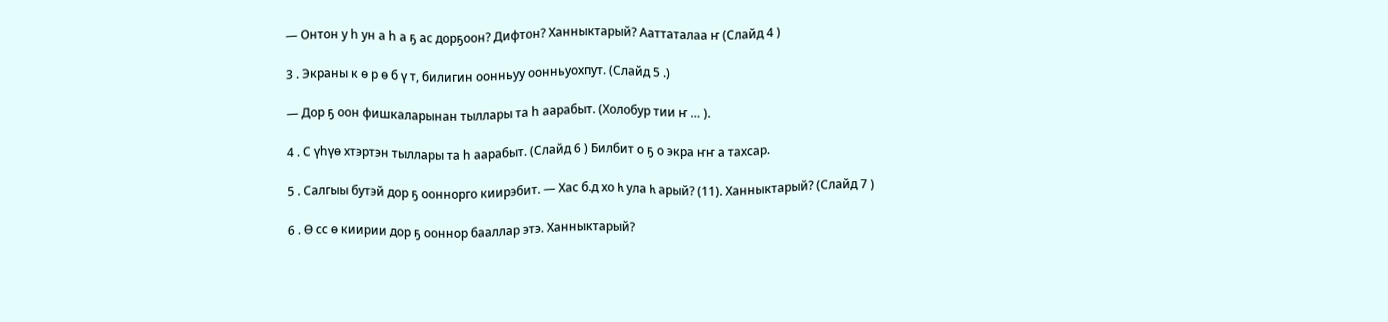— Онтон у һ ун а һ а ҕ ас дорҕоон? Дифтон? Ханныктарый? Ааттаталаа ҥ (Слайд 4 )

3 . Экраны к ө р ө б ү т, билигин оонньуу оонньуохпут. (Слайд 5 .)

— Дор ҕ оон фишкаларынан тыллары та һ аарабыт. (Холобур тии ҥ … ).

4 . С үһүө хтэртэн тыллары та һ аарабыт. (Слайд 6 ) Билбит о ҕ о экра ҥҥ а тахсар.

5 . Салгыы бутэй дор ҕ ооннорго киирэбит. — Хас б.д хо h ула h арый? (11). Ханныктарый? (Слайд 7 )

6 . Ө сс ө киирии дор ҕ ооннор бааллар этэ. Ханныктарый?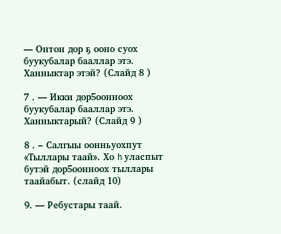— Онтон дор ҕ ооно суох буукубалар бааллар этэ. Ханныктар этэй? (Слайд 8 )

7 . — Икки дор5оонноох буукубалар бааллар этэ. Ханныктарый? (Слайд 9 )

8 . – Салгыы оонньуохпут «Тыллары таай». Хо h уласпыт бутэй дор5оонноох тыллары таайабыт. (слайд 10)

9. — Ребустары таай.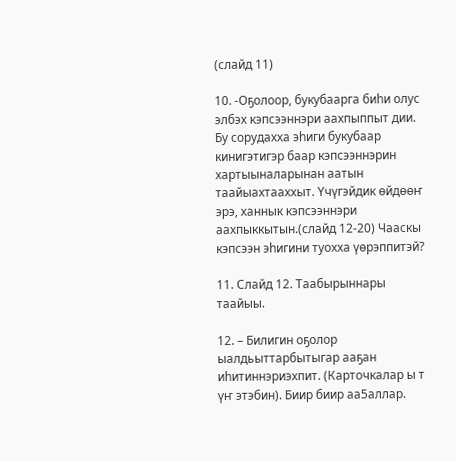(слайд 11)

10. -Оҕолоор, букубаарга биһи олус элбэх кэпсээннэри аахпыппыт дии. Бу сорудахха эһиги букубаар кинигэтигэр баар кэпсээннэрин хартыыналарынан аатын таайыахтааххыт. Үчүгэйдик өйдөөҥ эрэ, ханнык кэпсээннэри аахпыккытын.(слайд 12-20) Чааскы кэпсээн эһигини туохха үөрэппитэй?

11. Слайд 12. Таабырыннары таайыы.

12. – Билигин оҕолор ыалдьыттарбытыгар ааҕан иhитиннэриэхпит. (Карточкалар ы т үҥ этэбин). Биир биир аа5аллар.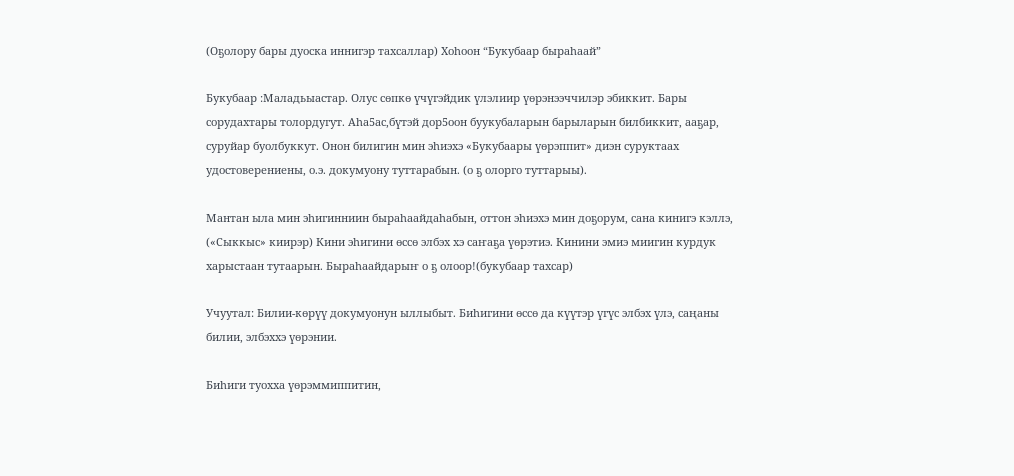(Оҕолору бары дуоска иннигэр тахсаллар) Хоһоон “Букубаар быраһаай”

Букубаар :Маладьыастар. Олус сөпкө үчүгэйдик үлэлиир үөрэнээччилэр эбиккит. Бары сорудахтары толордугут. Аһа5ас,бүтэй дор5оон буукубаларын барыларын билбиккит, ааҕар, суруйар буолбуккут. Онон билигин мин эһиэхэ «Букубаары үөрэппит» диэн суруктаах удостоверениены, о.э. докумуону туттарабын. (о ҕ олорго туттарыы).

Мантан ыла мин эһигинниин быраһаайдаһабын, оттон эһиэхэ мин доҕорум, сана кинигэ кэллэ, («Сыккыс» киирэр) Кини эһигини өссө элбэх хэ саҥаҕа үөрэтиэ. Кинини эмиэ миигин курдук харыстаан тутаарын. Быраһаайдарыҥ о ҕ олоор!(букубаар тахсар)

Учуутал: Билии-көрүү докумуонун ыллыбыт. Биһигини өссө да күүтэр үгүс элбэх үлэ, саңаны билии, элбэххэ үөрэнии.

Биһиги туохха үөрэммиппитин,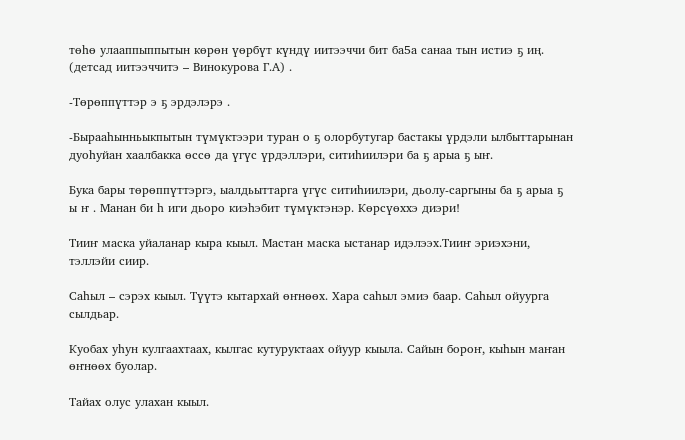төһө улааппыппытын көрөн үөрбүт күндү иитээччи бит ба5а санаа тын истиэ ҕ иң. (детсад иитээччитэ – Винокурова Г.А) .

-Төрөппүттэр э ҕ эрдэлэрэ .

-Бырааһынньыкпытын түмүктээри туран о ҕ олорбутугар бастакы үрдэли ылбыттарынан дуоһуйан хаалбакка өссө да үгүс үрдэллэри, ситиһиилэри ба ҕ арыа ҕ ыҥ.

Бука бары төрөппүттэргэ, ыалдьыттарга үгүс ситиһиилэри, дьолу-саргыны ба ҕ арыа ҕ ы ҥ . Манан би һ иги дьоро киэһэбит түмүктэнэр. Көрсүөххэ диэри!

Тииҥ маска уйаланар кыра кыыл. Мастан маска ыстанар идэлээх.Тииҥ эриэхэни, тэллэйи сиир.

Саһыл – сэрэх кыыл. Түүтэ кытархай өҥнөөх. Хара саһыл эмиэ баар. Саһыл ойуурга сылдьар.

Куобах уһун кулгаахтаах, кылгас кутуруктаах ойуур кыыла. Сайын бороҥ, кыһын маҥан өҥнөөх буолар.

Тайах олус улахан кыыл.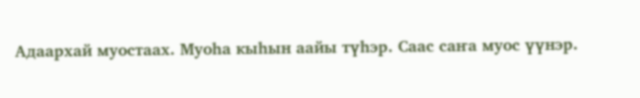Адаархай муостаах. Муоһа кыһын аайы түһэр. Саас саҥа муос үүнэр.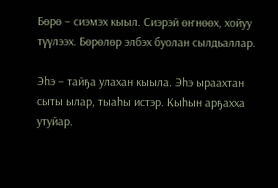Бөрө – сиэмэх кыыл. Сиэрэй өҥнөөх, хойуу түүлээх. Бөрөлөр элбэх буолан сылдьаллар.

Эһэ – тайҕа улахан кыыла. Эһэ ыраахтан сыты ылар, тыаһы истэр. Кыһын арҕахха утуйар.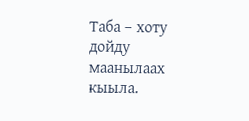Таба – хоту дойду маанылаах кыыла.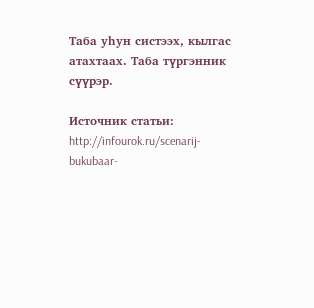Таба уһун систээх, кылгас атахтаах. Таба түргэнник сүүрэр.

Источник статьи: http://infourok.ru/scenarij-bukubaar-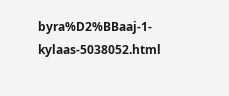byra%D2%BBaaj-1-kylaas-5038052.html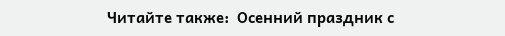Читайте также:  Осенний праздник с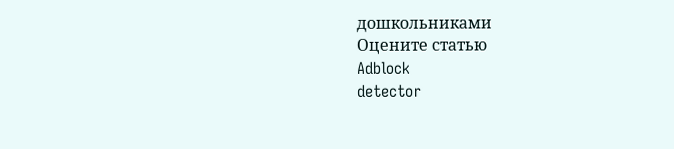дошкольниками
Оцените статью
Adblock
detector